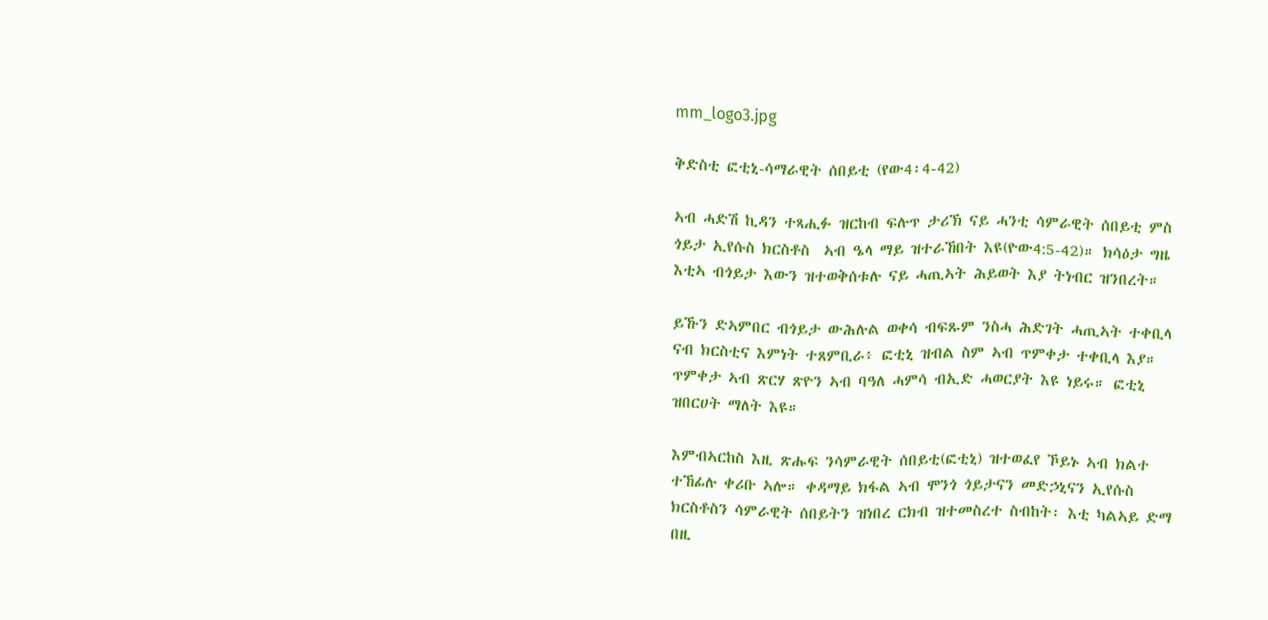mm_logo3.jpg

ቅድስቲ ፎቲኒ-ሳማራዊት ሰበይቲ (የው4፡4-42)

ኣብ ሓድሽ ኪዳን ተጻሒፉ ዝርከብ ፍሉጥ ታሪኽ ናይ ሓንቲ ሳምራዊት ሰበይቲ ምስ ጎይታ ኢየሱስ ክርስቶስ  ኣብ ዔላ ማይ ዝተራኸበት እዩ(ዮው4:5-42)። ክሳዕታ ግዜ እቲኣ ብጎይታ እውን ዝተወቅሰቱሉ ናይ ሓጢኣት ሕይወት እያ ትነብር ዝንበረት።

ይኹን ድኣምበር ብጎይታ ውሕሉል ወቀሳ ብፍጹም ንስሓ ሕድገት ሓጢኣት ተቀቢላ ናብ ክርስቲና እምነት ተጸምቢራ፥ ፎቲኒ ዝብል ስም ኣብ ጥምቀታ ተቀቢላ እያ። ጥምቀታ ኣብ ጽርሃ ጽዮን ኣብ ባዓለ ሓምሳ ብኢድ ሓወርያት እዩ ነይሩ። ፎቲኒ ዝበርሀት ማለት እዩ።

እምብኣርከስ እዚ ጽሑፍ ንሳምራዊት ሰበይቲ(ፎቲኒ) ዝተወፈየ ኾይኑ ኣብ ክልተ ተኸፊሉ ቀሪቡ ኣሎ። ቀዳማይ ክፋል ኣብ ሞንጎ ጎይታናን መድኃኒናን ኢየሱስ ክርስቶስን ሳምራዊት ሰበይትን ዝነበረ ርክብ ዝተመስረተ ስብከት፡ እቲ ካልኣይ ድማ በዚ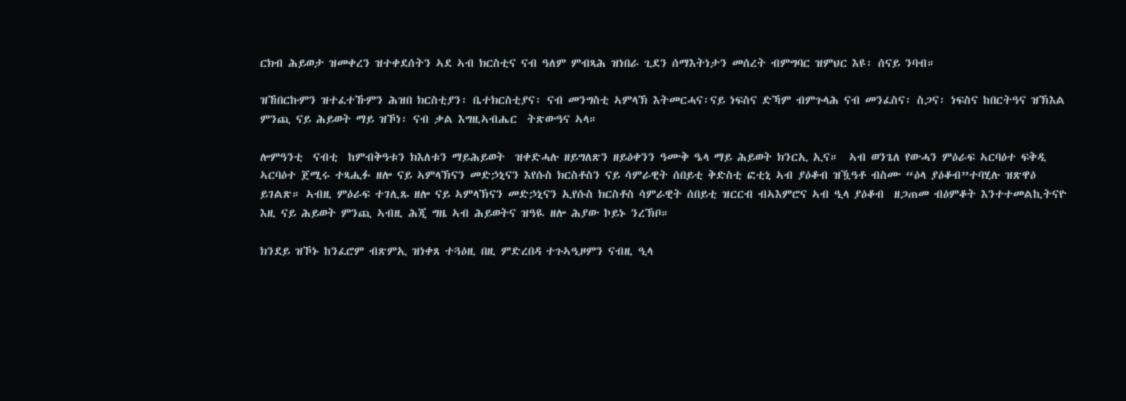ርክብ ሕይወታ ዝመቀረን ዝተቀደሰትን ኣደ ኣብ ክርስቲና ናብ ዓለም ምብጻሕ ዝነበራ ጊደን ሰማእትነታን መሰረት ብምግባር ዝምህር እዩ፡ ሰናይ ንባብ።

ዝኸበርኩምን ዝተፈተኹምን ሕዝበ ክርስቲያን፡ ቤተክርስቲያና፡ ናብ መንግስቲ ኣምላኽ እትመርሓና፡ናይ ነፍስና ድኻም ብምጉላሕ ናብ መንፈስና፡ ስጋና፡ ነፍስና ከበርትዓና ዝኽእል ምንጪ ናይ ሕይወት ማይ ዝኾነ፡ ናብ ቃል እግዚኣብሔር  ትጽውዓና ኣላ።

ሎምዓንቲ  ናብቲ  ከምብቅዓቱን ክእለቱን ማይሕይወት  ዝቀድሓሉ ዘይግለጽን ዘይዕቀንን ዓሙቅ ዔላ ማይ ሕይወት ክንርኢ ኢና።  ኣብ ወንጌለ የውሓን ምዕራፍ ኣርባዕተ ፍቅዲ ኣርባዕተ ጀሚሩ ተጻሒፉ ዘሎ ናይ ኣምላኽናን መድኃኒናን እየሱስ ክርስቶስን ናይ ሳምራዊት ሰበይቲ ቅድስቲ ፎቲኒ ኣብ ያዕቆብ ዝዃዓቶ ብስሙ “ዕላ ያዕቆብ”ተባሂሉ ዝጽዋዕ ይገልጽ። ኣብዚ ምዕራፍ ተገሊጹ ዘሎ ናይ ኣምላኽናን መድኃኒናን ኢየሱስ ክርስቶስ ሳምራዊት ሰበይቲ ዝርርብ ብኣእምሮና ኣብ ዒላ ያዕቆብ  ዘጋጠመ ብዕምቆት እንተተመልኪትናዮ እዚ ናይ ሕይወት ምንጪ ኣብዚ ሕጂ ግዜ ኣብ ሕይወትና ዝዓዪ ዘሎ ሕያው ኮይኑ ንረኽቦ።

ክንደይ ዝኾኑ ከንፈሮም ብጽምኢ ዝነቀጸ ተጓዕዚ በዚ ምድረበዳ ተጉኣዒዞምን ናብዚ ዒላ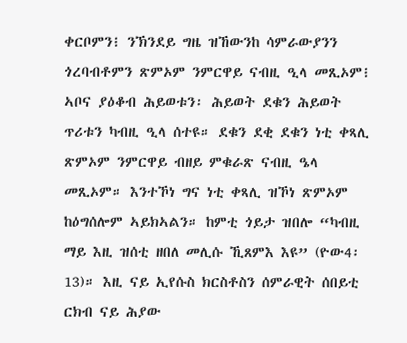ቀርቦምን፧ ንኽንደይ ግዜ ዝኸውንከ ሳምራውያንን ጎረባብቶምን ጽምኦም ንምርዋይ ናብዚ ዒላ መጺኦም፧ ኣቦና ያዕቆብ ሕይወቱን፡ ሕይወት ደቁን ሕይወት ጥሪቱን ካብዚ ዒላ ሰተዩ። ደቁን ደቂ ደቁን ነቲ ቀጻሊ ጽምኦም ንምርዋይ ብዘይ ምቁራጽ ናብዚ ዔላ መጺኦም። እንተኾነ ግና ነቲ ቀጻሊ ዝኾነ ጽምኦም ከዕግሰሎም ኣይክኣልን። ከምቲ ጎይታ ዝበሎ “ካብዚ ማይ እዚ ዝሰቲ ዘበለ መሊሱ ኺጸምእ እዩ” (ዮው4፡13)። እዚ ናይ ኢየሱስ ክርስቶስን ሰምራዊት ሰበይቲ ርክብ ናይ ሕያው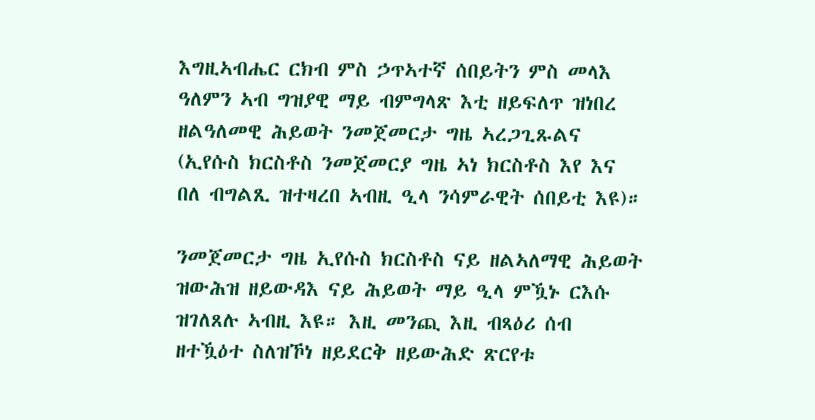እግዚኣብሔር ርክብ ምስ ኃጥኣተኛ ሰበይትን ምስ መላእ ዓለምን ኣብ ግዝያዊ ማይ ብምግላጽ እቲ ዘይፍለጥ ዝነበረ ዘልዓለመዊ ሕይወት ንመጀመርታ ግዜ ኣረጋጊጹልና (ኢየሱስ ክርስቶስ ንመጀመርያ ግዜ ኣነ ክርስቶስ እየ እና በለ ብግልጺ ዝተዛረበ ኣብዚ ዒላ ንሳምራዊት ሰበይቲ እዩ)።

ንመጀመርታ ግዜ ኢየሱስ ክርስቶስ ናይ ዘልኣለማዊ ሕይወት ዝውሕዝ ዘይውዳእ ናይ ሕይወት ማይ ዒላ ምዃኑ ርእሱ ዝገለጸሉ ኣብዚ እዩ። እዚ መንጪ እዚ ብጻዕሪ ሰብ ዘተዃዕተ ስለዝኾነ ዘይደርቅ ዘይውሕድ ጽርየቱ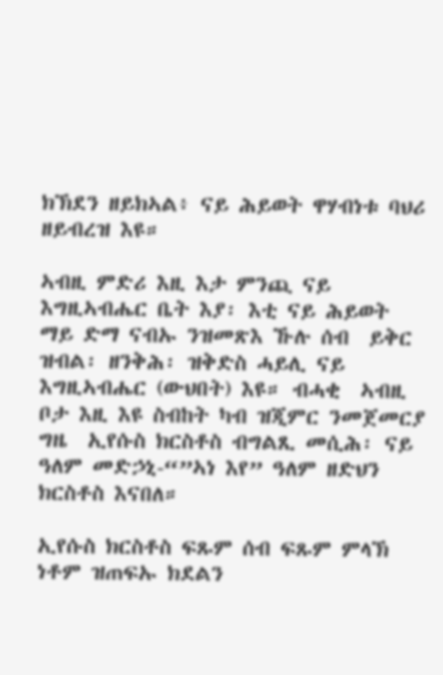ክኽደን ዘይክኣል፥ ናይ ሕይወት ዋሃብነቱ ባህሪ ዘይብረዝ እዩ።

ኣብዚ ምድሪ እዚ እታ ምንጪ ናይ እግዚኣብሔር ቤት እያ፡ እቲ ናይ ሕይወት ማይ ድማ ናብኡ ንዝመጽእ ኹሉ ሰብ  ይቅር ዝብል፡ ዘንቅሕ፡ ዝቅድስ ሓይሊ ናይ እግዚኣብሔር (ውህበት) እዩ። ብሓቂ  ኣብዚ ቦታ እዚ እዩ ስብከት ካብ ዝጂምር ንመጀመርያ ግዜ  ኢየሱስ ክርስቶስ ብግልጺ መሲሕ፡ ናይ ዓለም መድኃኒ-“”ኣነ እየ” ዓለም ዘድህን ክርስቶስ እናበለ።

ኢየሱስ ክርስቶስ ፍጹም ሰብ ፍጹም ምላኽ ነቶም ዝጠፍኡ ክደልን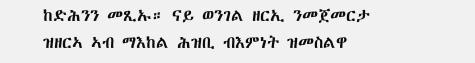ከድሕንን መጺኡ። ናይ ወንገል ዘርኢ ንመጀመርታ ዝዘርኣ ኣብ ማእከል ሕዝቢ ብእምነት ዝመስልዋ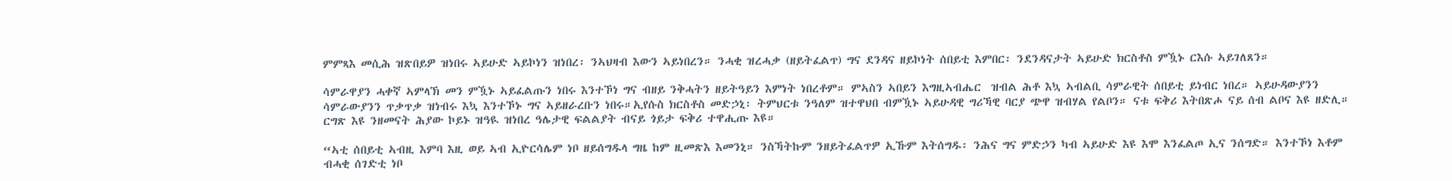ምምጻእ መሲሕ ዝጽበይዎ ዝነበሩ ኣይሁድ ኣይኮነን ዝነበረ፡ ንኣህዛብ እውን ኣይነበረን። ንሓቂ ዝረሓቃ (ዘይትፈልጥ) ግና ደንዳና ዘይኮነት ሰበይቲ እምበር፡ ንደንዳናታት ኣይሁድ ክርስቶስ ምዃኑ ርእሱ ኣይገለጸን።

ሳምራዋያን ሓቀኛ ኣምላኽ መን ምዃኑ ኣይፈልጡን ነበሩ እንተኾነ ግና ብዘይ ንቅሓትን ዘይትዓይን እምነት ነበረቶም። ምኣስን ኣበይን እግዚኣብሔር  ዝብል ሕቶ እኳ ኣብልቢ ሳምራዊት ሰበይቲ ይነብር ነበረ። ኣይሁዳውያንን ሳምራውያንን ጥቃጥቃ ዝነብሩ እኳ እንተኾኑ ግና ኣይዘራረቡን ነበሩ።ኢየሱስ ክርስቶስ መድኃኒ፡ ትምህርቱ ንዓለም ዝተዋህበ ብምዃኑ ኣይሁዳዊ ግሪኻዊ ባርያ ጭዋ ዝብሃል የልቦን። ናቱ ፍቅሪ እትበጽሖ ናይ ሰብ ልቦና እዩ ዘድሊ። ርግጽ እዩ ንዘመናት ሕያው ኮይኑ ዝዓዪ ዝነበረ ዓሌታዊ ፍልልያት ብናይ ጎይታ ፍቅሪ ተዋሒጡ እዩ።

“ኣቲ ሰበይቲ ኣብዚ እምባ እዚ ወይ ኣብ ኢዮርሳሌም ነቦ ዘይሰግዱላ ግዜ ከም ዚመጽእ እመንኒ። ንስኻትኩም ንዘይትፈልጥዎ ኢኹም እትሰግዱ፡ ንሕና ግና ምድኃን ካብ ኣይሁድ እዩ እሞ እንፈልጦ ኢና ንሰግድ። እንተኾነ እቶም ብሓቂ ሰገድቲ ነቦ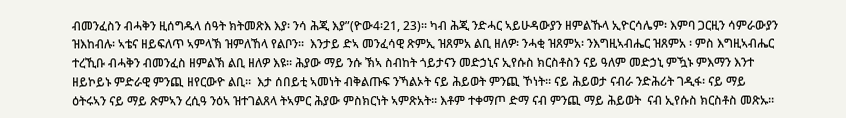ብመንፈስን ብሓቅን ዚሰግዱላ ሰዓት ክትመጽእ እያ፡ ንሳ ሕጂ እያ”(ዮው4፡21, 23)። ካብ ሕጂ ንድሓር ኣይሁዳውያን ዘምልኹላ ኢዮርሳሌም፡ እምባ ጋርዚን ሳምራውያን ዝእከብሉ፡ ኣቴና ዘይፍለጥ ኣምላኽ ዝምለኸላ የልቦን።  እንታይ ድኣ መንፈሳዊ ጽምኢ ዝጸምአ ልቢ ዘለዎ፡ ንሓቂ ዝጸምአ፡ ንእግዚኣብሔር ዝጸምአ ፡ ምስ እግዚኣብሔር ተረኺቡ ብሓቅን ብመንፈስ ዘምልኽ ልቢ ዘለዎ እዩ። ሕያው ማይ ንሱ ኽኣ ስብከት ጎይታናን መድኃኒና ኢየሱስ ክርስቶስን ናይ ዓለም መድኃኒ ምዃኑ ምእማን እንተ ዘይኮይኑ ምድራዊ ምንጪ ዘየርውዮ ልቢ።  እታ ሰበይቲ ኣመነት ብቅልጡፍ ንኻልኦት ናይ ሕይወት ምንጪ ኾነት። ናይ ሕይወታ ናብራ ንድሕሪት ገዲፋ፡ ናይ ማይ ዕትሩኣን ናይ ማይ ጽምኣን ረሲዓ ንዕኣ ዝተገልጸላ ትኣምር ሕያው ምስክርነት ኣምጽአት። እቶም ተቀማጦ ድማ ናብ ምንጪ ማይ ሕይወት  ናብ ኢየሱስ ክርስቶስ መጽኡ።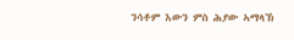ንሳቶም እውን ምስ ሕያው ኣማላኽ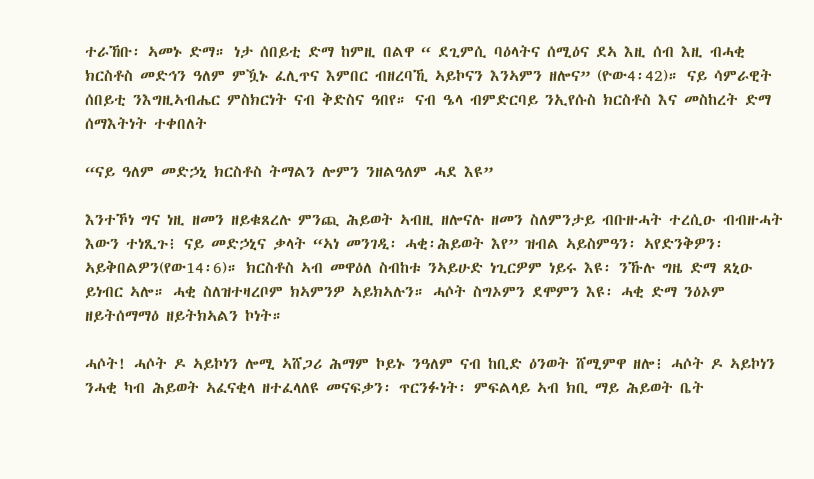ተራኸቡ፡ ኣመኑ ድማ። ነታ ሰበይቲ ድማ ከምዚ በልዋ “ ደጊምሲ ባዕላትና ሰሚዕና ደኣ እዚ ሰብ እዚ ብሓቂ ክርስቶስ መድኅን ዓለም ምዃኑ ፈሊጥና እምበር ብዘረባኺ ኣይኮናን እንኣምን ዘሎና” (ዮው4፡42)። ናይ ሳምራዊት ሰበይቲ ንእግዚኣብሔር ምስክርነት ናብ ቅድስና ዓበየ። ናብ ዔላ ብምድርባይ ንኢየሱስ ክርስቶስ እና መስከረት ድማ ሰማእትነት ተቀበለት

“ናይ ዓለም መድኃኒ ክርስቶስ ትማልን ሎምን ንዘልዓለም ሓደ እዩ”

እንተኾነ ግና ነዚ ዘመን ዘይቁጸረሉ ምንጪ ሕይወት ኣብዚ ዘሎናሉ ዘመን ስለምንታይ ብቡዙሓት ተረሲዑ ብብዙሓት እውን ተነጺጉ፧ ናይ መድኃኒና ቃላት “ኣነ መንገዲ፡ ሓቂ፡ሕይወት እየ” ዝብል ኣይስምዓን፡ ኣየድንቅዎን፡ ኣይቅበልዎን(የው14፡6)። ክርስቶስ ኣብ መዋዕለ ስብከቱ ንኣይሁድ ነጊርዎም ነይሩ እዩ፡ ንኹሉ ግዜ ድማ ጸኒዑ ይነብር ኣሎ። ሓቂ ስለዝተዛረቦም ክኣምንዎ ኣይክኣሉን። ሓሶት ስግኦምን ደሞምን እዩ፡ ሓቂ ድማ ንዕኦም ዘይትሰማማዕ ዘይትክኣልን ኮነት።

ሓሶት! ሓሶት ዶ ኣይኮነን ሎሚ ኣሸጋሪ ሕማም ኮይኑ ንዓለም ናብ ከቢድ ዕንወት ሸሚምዋ ዘሎ፧ ሓሶት ዶ ኣይኮነን ንሓቂ ካብ ሕይወት ኣፈናቂላ ዘተፈላለዩ መናፍቃን፡ ጥርንፉነት፡ ምፍልላይ ኣብ ክቢ ማይ ሕይወት ቤት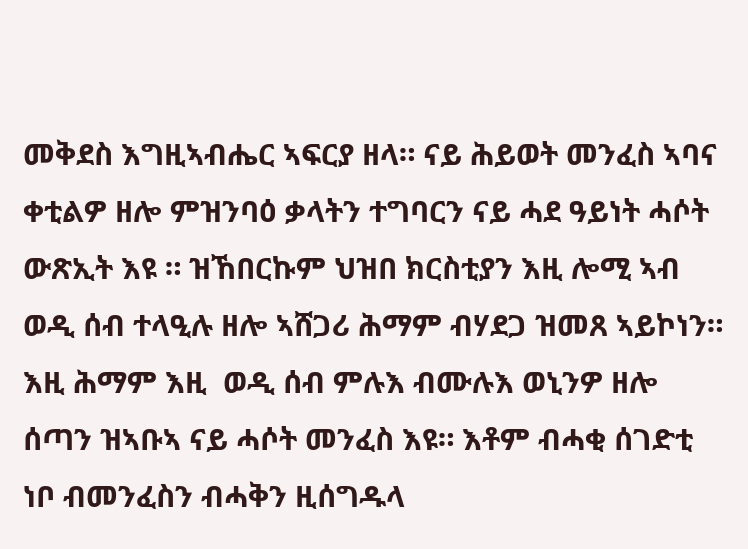መቅደስ እግዚኣብሔር ኣፍርያ ዘላ። ናይ ሕይወት መንፈስ ኣባና ቀቲልዎ ዘሎ ምዝንባዕ ቃላትን ተግባርን ናይ ሓደ ዓይነት ሓሶት ውጽኢት እዩ ። ዝኸበርኩም ህዝበ ክርስቲያን እዚ ሎሚ ኣብ ወዲ ሰብ ተላዒሉ ዘሎ ኣሸጋሪ ሕማም ብሃደጋ ዝመጸ ኣይኮነን።  እዚ ሕማም እዚ  ወዲ ሰብ ምሉእ ብሙሉእ ወኒንዎ ዘሎ ሰጣን ዝኣቡኣ ናይ ሓሶት መንፈስ እዩ። እቶም ብሓቂ ሰገድቲ ነቦ ብመንፈስን ብሓቅን ዚሰግዱላ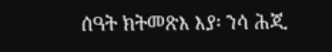ሰዓት ክትመጽእ እያ፡ ንሳ ሕጂ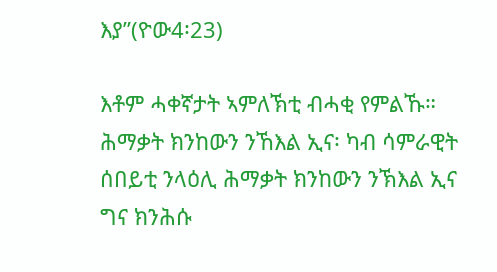እያ”(ዮው4፡23)

እቶም ሓቀኛታት ኣምለኽቲ ብሓቂ የምልኹ። ሕማቃት ክንከውን ንኸእል ኢና፡ ካብ ሳምራዊት ሰበይቲ ንላዕሊ ሕማቃት ክንከውን ንኽእል ኢና ግና ክንሕሱ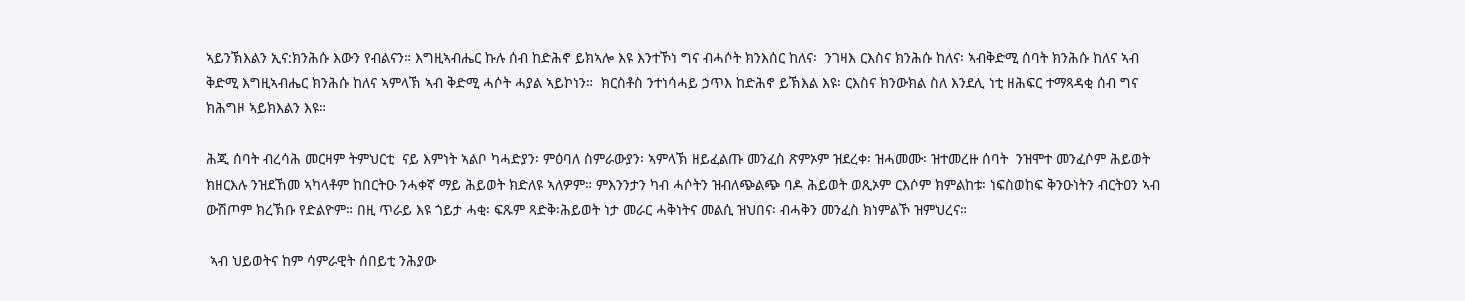ኣይንኽእልን ኢና:ክንሕሱ እውን የብልናን። እግዚኣብሔር ኩሉ ሰብ ከድሕኖ ይክኣሎ እዩ እንተኾነ ግና ብሓሶት ክንእሰር ከለና፡  ንገዛእ ርእስና ክንሕሱ ከለና፡ ኣብቅድሚ ሰባት ክንሕሱ ከለና ኣብ ቅድሚ እግዚኣብሔር ክንሕሱ ከለና ኣምላኽ ኣብ ቅድሚ ሓሶት ሓያል ኣይኮነን።  ክርስቶስ ንተነሳሓይ ኃጥእ ከድሕኖ ይኽእል እዩ፡ ርእስና ክንውክል ስለ እንደሊ ነቲ ዘሕፍር ተማጻዳቂ ሰብ ግና ክሕግዞ ኣይክእልን እዩ።

ሕጂ ሰባት ብረሳሕ መርዛም ትምህርቲ  ናይ እምነት ኣልቦ ካሓድያን፡ ምዕባለ ስምራውያን፡ ኣምላኽ ዘይፈልጡ መንፈስ ጽምኦም ዝደረቀ፡ ዝሓመሙ፡ ዝተመረዙ ሰባት  ንዝሞተ መንፈሶም ሕይወት ክዘርእሉ ንዝደኸመ ኣካላቶም ከበርትዑ ንሓቀኛ ማይ ሕይወት ክድለዩ ኣለዎም። ምእንንታን ካብ ሓሶትን ዝብለጭልጭ ባዶ ሕይወት ወጺኦም ርእሶም ክምልከቱ፡ ነፍስወከፍ ቅንዑነትን ብርትዐን ኣብ ውሽጦም ክረኽቡ የድልዮም። በዚ ጥራይ እዩ ጎይታ ሓቂ፡ ፍጹም ጻድቅ፡ሕይወት ነታ መራር ሓቅነትና መልሲ ዝህበና፡ ብሓቅን መንፈስ ክነምልኾ ዝምህረና።

 ኣብ ህይወትና ከም ሳምራዊት ሰበይቲ ንሕያው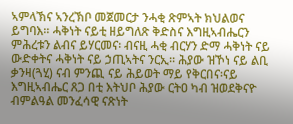ኣምላኽና ኣንረኽቦ መጀመርታ ንሓቂ ጽምኣት ክህልወና ይግባእ። ሓቅነት ናይቲ ዘይግለጽ ቅድስና እግዚኣብሔርን ምሕረቱን ልብና ይሃርመና፡ ብናዚ ሓቂ ብርሃን ድማ ሓቅነት ናይ ውድቀትና ሓቅነት ናይ ኃጢኣትና ንርኢ። ሕያው ዝኾነ ናይ ልቢ ቃንዛ(ጓሂ) ናብ ምንጪ ናይ ሕይወት ማይ የቅርበና፡ናይ እግዚኣብሔር ጸጋ በቲ እትህቦ ሕያው ርትዐ ካብ ዝወደቅናዮ ብምልዓል መንፈሳዊ ናጽነት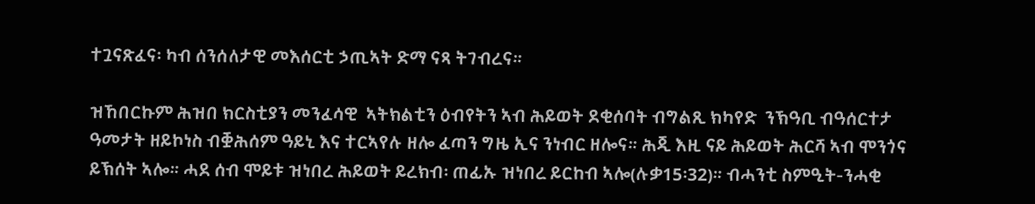ተጓናጽፈና፡ ካብ ሰንሰለታዊ መእሰርቲ ኃጢኣት ድማ ናጻ ትገብረና።

ዝኸበርኩም ሕዝበ ክርስቲያን መንፈሳዊ  ኣትክልቲን ዕብየትን ኣብ ሕይወት ደቂሰባት ብግልጺ ክካየድ  ንኽዓቢ ብዓሰርተታ ዓመታት ዘይኮነስ ብቛሕሰም ዓይኒ እና ተርኣየሉ ዘሎ ፈጣን ግዜ ኢና ንነብር ዘሎና። ሕጂ እዚ ናይ ሕይወት ሕርሻ ኣብ ሞንጎና ይኽሰት ኣሎ። ሓደ ሰብ ሞይቱ ዝነበረ ሕይወት ይረክብ፡ ጠፊኡ ዝነበረ ይርከብ ኣሎ(ሉቃ15፡32)። ብሓንቲ ስምዒት-ንሓቂ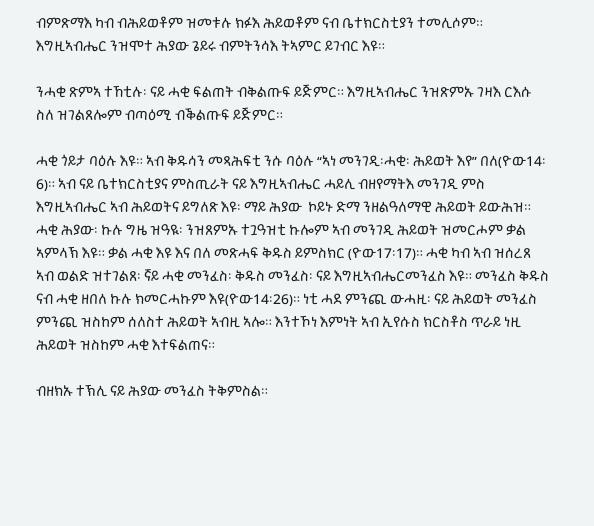ብምጽማእ ካብ ብሕይወቶም ዝመቱሉ ክፉእ ሕይወቶም ናብ ቤተክርስቲያን ተመሊሶም።  እግዚኣብሔር ንዝሞተ ሕያው ጌይሩ ብምትንሳእ ትኣምር ይገብር እዩ።

ንሓቂ ጽምኣ ተኸቲሉ፡ ናይ ሓቂ ፍልጠት ብቅልጡፍ ይጅምር። እግዚኣብሔር ንዝጽምኡ ገዛእ ርእሱ ስለ ዝገልጸሎም ብጣዕሚ ብቕልጡፍ ይጅምር።

ሓቂ ጎይታ ባዕሉ እዩ። ኣብ ቅዱሳን መጻሕፍቲ ንሱ ባዕሉ “ኣነ መንገዲ፡ሓቂ፡ ሕይወት እየ” በለ(ዮው14፡6)። ኣብ ናይ ቤተክርስቲያና ምስጢራት ናይ እግዚኣብሔር ሓይሊ ብዘየማትእ መንገዲ ምስ እግዚኣብሔር ኣብ ሕይወትና ይግለጽ እዩ፡ ማይ ሕያው  ኮይኑ ድማ ንዘልዓለማዊ ሕይወት ይውሕዝ። ሓቂ ሕያው፡ ኩሉ ግዜ ዝዓዪ፡ ንዝጸምኡ ተጓዓዝቲ ኩሎም ኣብ መንገዲ ሕይወት ዝመርሖም ቃል ኣምላኽ እዩ። ቃል ሓቂ እዩ እና በለ መጽሓፍ ቅዱስ ይምስክር (ዮው17፡17)። ሓቂ ካብ ኣብ ዝሰረጸ ኣብ ወልድ ዝተገልጸ፡ ኛይ ሓቂ መንፈስ፡ ቅዱስ መንፈስ፡ ናይ እግዚኣብሔርመንፈስ እዩ። መንፈስ ቅዱስ ናብ ሓቂ ዘበለ ኩሉ ክመርሓኩም እዩ(ዮው14፡26)። ነቲ ሓደ ምንጪ ውሓዚ፡ ናይ ሕይወት መንፈስ ምንጪ ዝስከም ሰለስተ ሕይወት ኣብዚ ኣሎ። እንተኾነ እምነት ኣብ ኢየሱስ ክርስቶስ ጥራይ ነዚ ሕይወት ዝስከም ሓቂ እተፍልጠና።

ብዘክኡ ተኽሊ ናይ ሕያው መንፈስ ትቅምስል።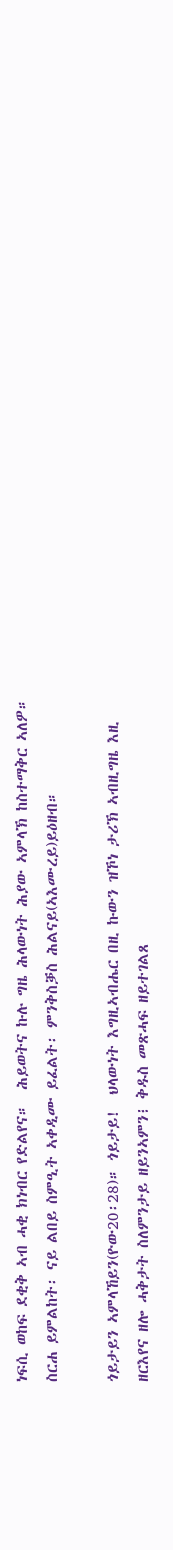ነፍሲ ወከፍ ደቂቅ ኣብ ሓቂ ክነብር የድልየና።  ሕይወትና ኩሉ ግዜ ሕላውነት ሕያው ኣምላኽ ከስተማቅር ኣለዎ። ስርሐ ይምልከት፡ ናይ ልበይ ስምዒት ኣቀዲሙ ይፈልት፡ ምንቅስቓስ ሕልናይ(ኣእሙረይ)ይዕዘብ።

ጎይታይን ኣምላኸይን(ዮው20፡28)። ጎይታይ!  ህላውነት እግዚኣብሔር በዚ ኩውን ዝኾነ ታሪኽ ኣብዚግዜ እዚ ዘርእየና ዘሎ ሓቅታት ስለምንታይ ዘይንኣምን፧ ቅዱስ መጽሓፍ ዘይተገልጸ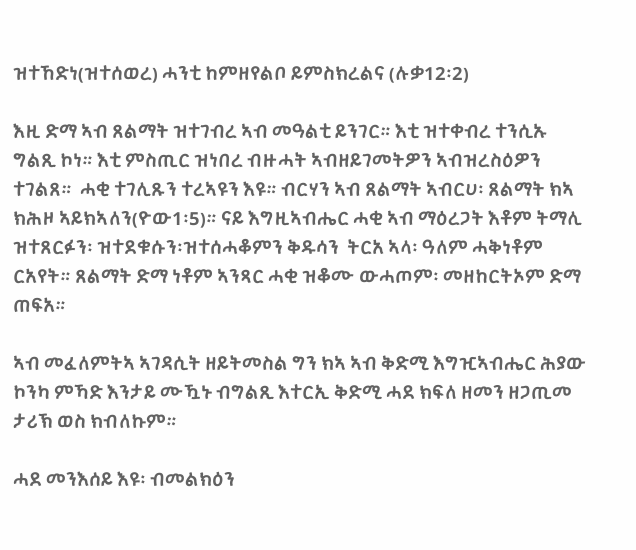ዝተኸድነ(ዝተሰወረ) ሓንቲ ከምዘየልቦ ይምስክረልና (ሉቃ12፡2)

እዚ ድማ ኣብ ጸልማት ዝተገብረ ኣብ መዓልቲ ይንገር። እቲ ዝተቀብረ ተንሲኡ ግልጺ ኮነ። እቲ ምስጢር ዝነበረ ብዙሓት ኣብዘይገመትዎን ኣብዝረስዕዎን ተገልጸ።  ሓቂ ተገሊጹን ተረኣዩን እዩ። ብርሃን ኣብ ጸልማት ኣብርሀ፡ ጸልማት ክኣ ክሕዞ ኣይክኣለን(ዮው1፡5)። ናይ እግዚኣብሔር ሓቂ ኣብ ማዕረጋት እቶም ትማሊ ዝተጸርፉን፡ ዝተደቁሱን፡ዝተሰሓቆምን ቅዱሳን  ትርአ ኣላ፡ ዓለም ሓቅነቶም ርአየት። ጸልማት ድማ ነቶም ኣንጻር ሓቂ ዝቆሙ ውሓጦም፡ መዘከርትኦም ድማ ጠፍአ።

ኣብ መፈለምትኣ ኣገዳሲት ዘይትመስል ግን ክኣ ኣብ ቅድሚ እግዢኣብሔር ሕያው ኮንካ ምኻድ እንታይ ሙዃኑ ብግልጺ እተርኢ ቅድሚ ሓደ ክፍለ ዘመን ዘጋጢመ ታሪኽ ወስ ክብለኩም።

ሓደ መንእሰይ እዩ፡ ብመልክዕን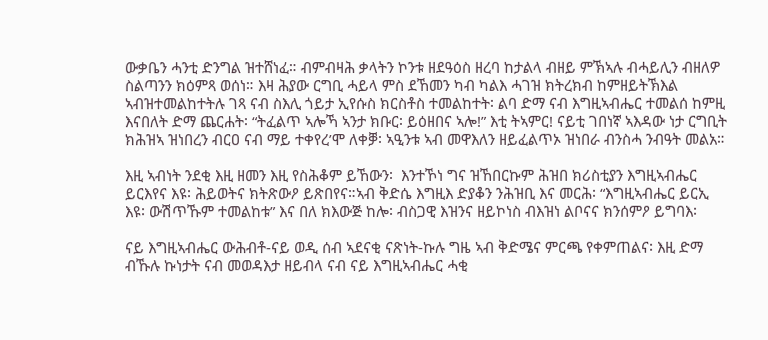ውቃቤን ሓንቲ ድንግል ዝተሸነፈ። ብምብዛሕ ቃላትን ኮንቱ ዘደዓዕስ ዘረባ ከታልላ ብዘይ ምኽኣሉ ብሓይሊን ብዘለዎ ስልጣንን ክዕምጻ ወሰነ። እዛ ሕያው ርግቢ ሓይላ ምስ ደኸመን ካብ ካልእ ሓገዝ ክትረክብ ከምዘይትኽእል ኣብዝተመልከተትሉ ገጻ ናብ ስእሊ ጎይታ ኢየሱስ ክርስቶስ ተመልከተት፡ ልባ ድማ ናብ እግዚኣብሔር ተመልሰ ከምዚ እናበለት ድማ ጨርሐት፡ “ትፈልጥ ኣሎኻ ኣንታ ክቡር፡ ይዕዘበና ኣሎ!” እቲ ትኣምር! ናይቲ ገበነኛ ኣእዳው ነታ ርግቢት ክሕዝኣ ዝነበረን ብርዐ ናብ ማይ ተቀየረ’ሞ ለቀቓ፡ ኣዒንቱ ኣብ መዋእለን ዘይፈልጥኦ ዝነበራ ብንስሓ ንብዓት መልአ።

እዚ ኣብነት ንደቂ እዚ ዘመን እዚ የስሕቆም ይኸውን፡  እንተኾነ ግና ዝኸበርኩም ሕዝበ ክሪስቲያን እግዚኣብሔር ይርእየና እዩ፡ ሕይወትና ክትጽውዖ ይጽበየና።ኣብ ቅድሴ እግዚእ ድያቆን ንሕዝቢ እና መርሕ፡ “እግዚኣብሔር ይርኢ እዩ፡ ውሽጥኹም ተመልከቱ” እና በለ ክእውጅ ከሎ፡ ብስጋዊ እዝንና ዘይኮነስ ብእዝነ ልቦናና ክንሰምዖ ይግባእ፡

ናይ እግዚኣብሔር ውሕብቶ-ናይ ወዲ ሰብ ኣደናቂ ናጽነት-ኩሉ ግዜ ኣብ ቅድሜና ምርጫ የቀምጠልና፡ እዚ ድማ ብኹሉ ኩነታት ናብ መወዳእታ ዘይብላ ናብ ናይ እግዚኣብሔር ሓቂ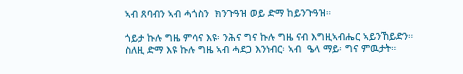ኣብ ጸባብን ኣብ ሓጎስን  ክንጉዓዝ ወይ ድማ ከይንጉዓዝ።

ጎይታ ኩሉ ግዜ ምሳና እዩ፡ ንሕና ግና ኩሉ ግዜ ናብ እግዚኣብሔር ኣይንኸይድን። ስለዚ ድማ እዩ ኩሉ ግዜ ኣብ ሓደጋ እንነብር፡ ኣብ  ዔላ ማይ፡ ግና ምዉታት።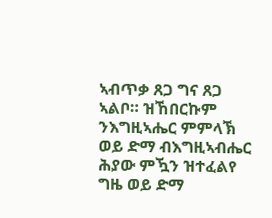ኣብጥቃ ጸጋ ግና ጸጋ ኣልቦ። ዝኸበርኩም ንእግዚኣሔር ምምላኽ ወይ ድማ ብእግዚኣብሔር ሕያው ምዃን ዝተፈልየ ግዜ ወይ ድማ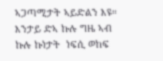ኣጋጣሚታት ኣይድልን እዩ።  እንታይ ድኣ ኩሉ ግዜ ኣብ ኩሉ ኩነታት  ነፍሲ ወከፍ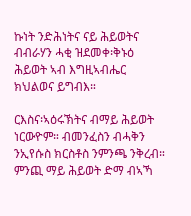ኩነት ንድሕነትና ናይ ሕይወትና ብብራሃን ሓቂ ዝደመቀ፡ቅኑዕ ሕይወት ኣብ እግዚኣብሔር ክህልወና ይግብእ።

ርእስና፡ኣዕሩኽትና ብማይ ሕይወት ነርውዮም። ብመንፈስን ብሓቅን ንኢየሱስ ክርስቶስ ንምንጫ ንቅረብ። ምንጪ ማይ ሕይወት ድማ ብኣኻ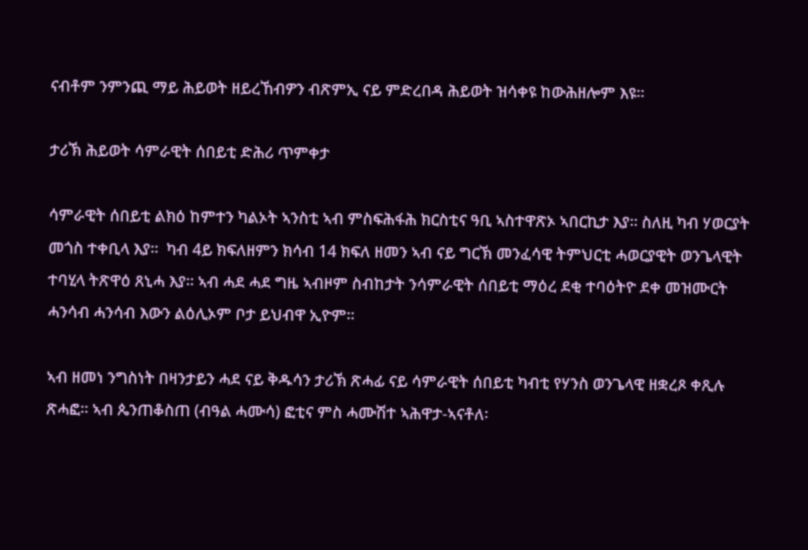ናብቶም ንምንጪ ማይ ሕይወት ዘይረኸብዎን ብጽምኢ ናይ ምድረበዳ ሕይወት ዝሳቀዩ ከውሕዘሎም እዩ።

ታሪኽ ሕይወት ሳምራዊት ሰበይቲ ድሕሪ ጥምቀታ

ሳምራዊት ሰበይቲ ልክዕ ከምተን ካልኦት ኣንስቲ ኣብ ምስፍሕፋሕ ክርስቲና ዓቢ ኣስተዋጽኦ ኣበርኪታ እያ። ስለዚ ካብ ሃወርያት መጎስ ተቀቢላ እያ።  ካብ 4ይ ክፍለዘምን ክሳብ 14 ክፍለ ዘመን ኣብ ናይ ግርኽ መንፈሳዊ ትምህርቲ ሓወርያዊት ወንጌላዊት ተባሂላ ትጽዋዕ ጸኒሓ እያ። ኣብ ሓደ ሓደ ግዜ ኣብዞም ስብከታት ንሳምራዊት ሰበይቲ ማዕረ ደቂ ተባዕትዮ ደቀ መዝሙርት ሓንሳብ ሓንሳብ እውን ልዕሊኦም ቦታ ይህብዋ ኢዮም።

ኣብ ዘመነ ንግስነት በዛንታይን ሓደ ናይ ቅዱሳን ታሪኽ ጽሓፊ ናይ ሳምራዊት ሰበይቲ ካብቲ የሃንስ ወንጌላዊ ዘቋረጾ ቀጺሉ ጽሓፎ። ኣብ ጴንጠቆስጠ (ብዓል ሓሙሳ) ፎቲና ምስ ሓሙሽተ ኣሕዋታ-ኣናቶለ፡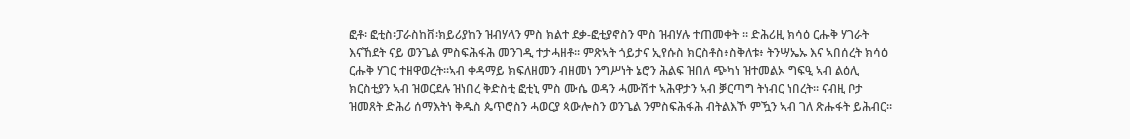ፎቶ፡ ፎቲስ፡ፓራስከቨ፡ክይሪያከን ዝብሃላን ምስ ክልተ ደቃ-ፎቲያኖስን ሞስ ዝብሃሉ ተጠመቀት ። ድሕሪዚ ክሳዕ ርሑቅ ሃገራት እናኸደት ናይ ወንጌል ምስፍሕፋሕ መንገዲ ተታሓዘቶ። ምጽኣት ጎይታና ኢየሱስ ክርስቶስ፥ስቅለቱ፥ ትንሣኤኡ እና ኣበሰረት ክሳዕ ርሑቅ ሃገር ተዘዋወረት።ኣብ ቀዳማይ ክፍለዘመን ብዘመነ ንግሥነት ኔሮን ሕልፍ ዝበለ ጭካነ ዝተመልኦ ግፍዒ ኣብ ልዕሊ ክርስቲያን ኣብ ዝወርደሉ ዝነበረ ቅድስቲ ፎቲኒ ምስ ሙሴ ወዳን ሓሙሽተ ኣሕዋታን ኣብ ቓርጣግ ትነብር ነበረት። ናብዚ ቦታ ዝመጸት ድሕሪ ሰማእትነ ቅዱስ ጴጥሮስን ሓወርያ ጳውሎስን ወንጌል ንምስፍሕፋሕ ብትልእኾ ምዃን ኣብ ገለ ጽሑፋት ይሕብር።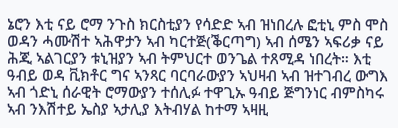ኔሮን እቲ ናይ ሮማ ንጉስ ክርስቲያን የሳድድ ኣብ ዝነበረሉ ፎቲኒ ምስ ሞስ ወዳን ሓሙሽተ ኣሕዋታን ኣብ ካርተጅ(ቕርጣግ) ኣብ ሰሜን ኣፍሪቃ ናይ ሕጂ ኣልገርያን ቱኒዝያን ኣብ ትምህርተ ወንጌል ተጸሚዳ ነበረት። እቲ ዓብይ ወዳ ቪክቶር ግና ኣንጻር ባርባራውያን ኣህዛብ ኣብ ዝተገብረ ውግእ ኣብ ጎድኒ ሰራዊት ሮማውያን ተሰሊፉ ተዋጊኡ ዓብይ ጅግንነር ብምስካሩ ኣብ ንእሽተይ ኤስያ ኣታሊያ እትብሃል ከተማ ኣዛዚ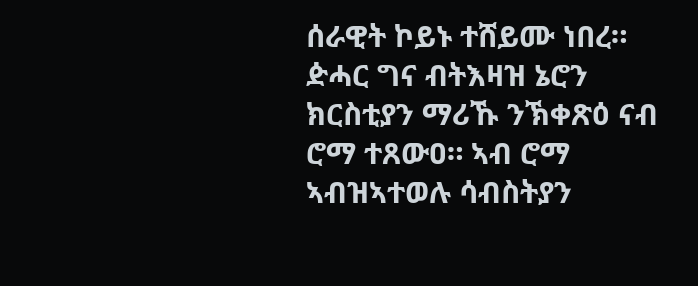ሰራዊት ኮይኑ ተሸይሙ ነበረ። ዽሓር ግና ብትእዛዝ ኔሮን ክርስቲያን ማሪኹ ንኽቀጽዕ ናብ ሮማ ተጸውዐ። ኣብ ሮማ ኣብዝኣተወሉ ሳብስትያን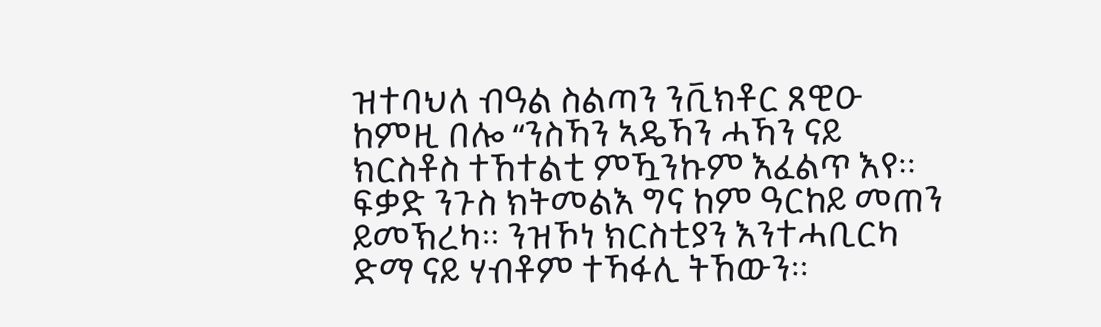ዝተባህለ ብዓል ስልጣን ንቪክቶር ጸዊዑ ከምዚ በሎ “ንስኻን ኣዴኻን ሓኻን ናይ ክርስቶስ ተኸተልቲ ምዃንኩም እፈልጥ እየ። ፍቃድ ንጉስ ክትመልእ ግና ከም ዓርከይ መጠን ይመኽረካ። ንዝኾነ ክርስቲያን እንተሓቢርካ ድማ ናይ ሃብቶም ተኻፋሊ ትኸውን።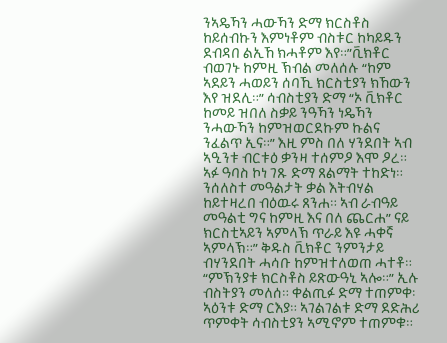ንኣዴኻን ሓውኻን ድማ ክርስቶስ ከይሰብኩን እምነቶም ብስቱር ከካይዱን ደብዳበ ልኢኸ ክሓቶም እየ።”ቪክቶር ብወገኑ ከምዚ ኽብል መለሰሉ “ከም ኣደይን ሓወይን ሰባኺ ክርስቲያን ክኸውን እየ ዝደሊ።” ሳብስቲያን ድማ “ኦ ቪክቶር ከመይ ዝበለ ስቃይ ንዓኻን ነዴኻን ንሓውኻን ከምዝወርደኩም ኩልና ንፈልጥ ኢና።” እዚ ምስ በለ ሃንደበት ኣብ ኣዒንቱ ብርቱዕ ቃንዛ ተሰምዖ እሞ ዖረ። ኣፉ ዓባስ ኮነ ገጹ ድማ ጸልማት ተከድነ። ንሰለስተ መዓልታት ቃል እትብሃል ከይተዛረበ ብዕዉሩ ጸንሐ። ኣብ ራብዓይ መዓልቲ ግና ከምዚ እና በለ ጨርሐ” ናይ ክርስቲኣይን ኣምላኽ ጥራይ እዩ ሓቀኛ ኣምላኽ።” ቅዱስ ቪክቶር ንምንታይ ብሃንደበት ሓሳቡ ከምዝተለወጠ ሓተቶ። “ምኽንያቱ ክርስቶስ ይጽውዓኒ ኣሎ።” ኢሉ ብስትያን መለሰ። ቀልጢፉ ድማ ተጠምቀ፡ ኣዕንቱ ድማ ርእያ። ኣገልገልቱ ድማ ደድሕሪ ጥምቀት ሳብስቲያን ኣሚኖም ተጠምቁ።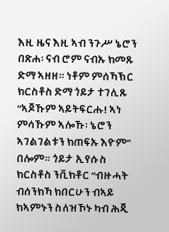እዚ ዜና እዚ ኣብ ንጉሥ ኔሮን በጽሐ፡ ናብ ሮም ናብኡ ክመጹ ድማ ኣዘዘ። ነቶም ምሰኻኽር ክርስቶስ ድማ ጎይታ ተገሊጹ “ኣጆኹም ኣይትፍርሑ! ኣነ ምሳኹም ኣሎኹ፡ ኔሮን ኣገልገልቱን ክጠፍኡ እዮም” በሎም። ጎይታ ኢየሱስ ክርስቶስ ንቪክቶር “ብዙሓት ብሰንክኻ ክበርሁን ብኣይ ክኣምኑን ስለዝኾኑ ካብ ሕጂ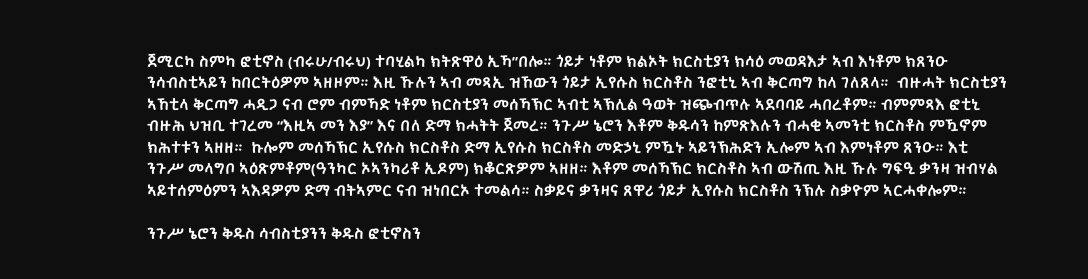ጀሚርካ ስምካ ፎቲኖስ (ብሩሁ/ብሩህ) ተባሂልካ ክትጽዋዕ ኢኻ”በሎ። ጎይታ ነቶም ክልኦት ክርስቲያን ክሳዕ መወዳእታ ኣብ እነቶም ክጸንዑ ንሳብስቲኣይን ከበርትዕዎም ኣዘዞም። እዚ ኹሉን ኣብ መጻኢ ዝኸውን ጎይታ ኢየሱስ ክርስቶስ ንፎቲኒ ኣብ ቅርጣግ ከላ ገለጸላ።  ብዙሓት ክርስቲያን ኣኸቲላ ቅርጣግ ሓዲጋ ናብ ሮም ብምኻድ ነቶም ክርስቲያን መሰኻኽር ኣብቲ ኣኽሊል ዓወት ዝጭብጥሉ ኣደባባይ ሓበረቶም። ብምምጻእ ፎቲኒ ብዙሕ ህዝቢ ተገረመ “እዚኣ መን እያ” እና በለ ድማ ክሓትት ጀመረ። ንጉሥ ኔሮን እቶም ቅዱሳን ከምጽእሉን ብሓቂ ኣመንቲ ክርስቶስ ምዃኖም ክሕተቱን ኣዘዘ።  ኩሎም መሰኻኽር ኢየሱስ ክርስቶስ ድማ ኢየሱስ ክርስቶስ መድኃኒ ምዃኑ ኣይንኽሕድን ኢሎም ኣብ እምነቶም ጸንዑ። እቲ ንጉሥ መላግቦ ኣዕጽምቶም(ዓንካር ኦኣንካሪቶ ኢዶም) ክቆርጽዎም ኣዘዘ። እቶም መሰኻኽር ክርስቶስ ኣብ ውሽጢ እዚ ኹሉ ግፍዒ ቃንዛ ዝብሃል ኣይተሰምዕምን ኣእዳዎም ድማ ብትኣምር ናብ ዝነበርኦ ተመልሳ። ስቃይና ቃንዛና ጸዋሪ ጎይታ ኢየሱስ ክርስቶስ ንኽሉ ስቃዮም ኣርሓቀሎም።

ንጉሥ ኔሮን ቅዱስ ሳብስቲያንን ቅዱስ ፎቲኖስን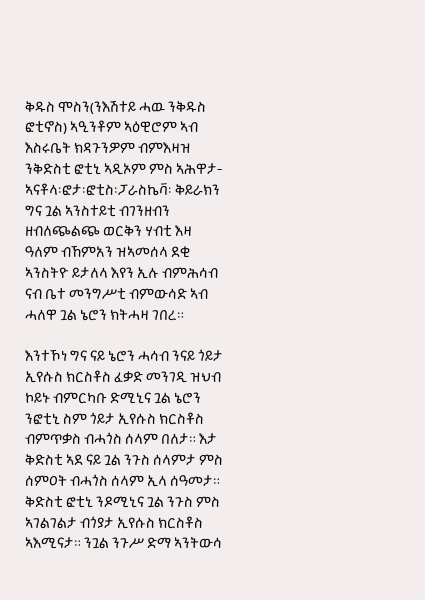ቅዱስ ሞስን(ንእሽተይ ሓዉ ንቅዱስ ፎቲኖስ) ኣዒንቶም ኣዕዊሮም ኣብ እስሩቤት ክዳጉንዎም ብምእዛዝ ንቅድስቲ ፎቲኒ ኣዲኦም ምስ ኣሕዋታ-ኣናቶላ፡ፎታ፡ፎቲስ፡ፓራስኬቫ፡ ቅይራክን ግና ጓል ኣንስተይቲ ብገንዘብን ዘብለጭልጭ ወርቅን ሃብቲ እዛ ዓለም ብኸምአን ዝኣመሰላ ደቂ ኣንስትዮ ይታለላ እየን ኢሉ ብምሕሳብ  ናብ ቤተ መንግሥቲ ብምውሳድ ኣብ ሓለዋ ጓል ኔሮን ክትሓዛ ገበረ።

እንተኾነ ግና ናይ ኔሮን ሓሳብ ንናይ ጎይታ ኢየሱስ ክርስቶስ ፈቃድ መንገዲ ዝህብ ኮይኑ ብምርካቡ ድሚኒና ጓል ኔሮን ንፎቲኒ ስም ጎይታ ኢየሱስ ክርስቶስ ብምጥቃስ ብሓጎስ ሰላም በለታ። እታ ቅድስቲ ኣደ ናይ ጓል ንጉስ ሰላምታ ምስ ሰምዐት ብሓጎስ ሰላም ኢላ ሰዓመታ። ቅድስቲ ፎቲኒ ንዶሚኒና ጓል ንጉስ ምስ ኣገልገልታ ብጎያታ ኢየሱስ ክርስቶስ ኣእሚናታ። ንጓል ንጉሥ ድማ ኣንትውሳ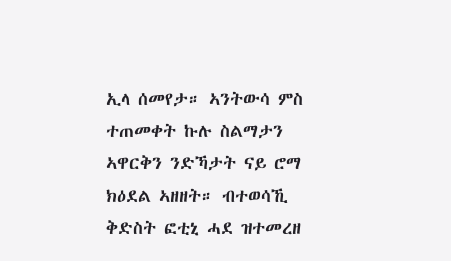ኢላ ሰመየታ። ኣንትውሳ ምስ ተጠመቀት ኩሉ ስልማታን ኣዋርቅን ንድኻታት ናይ ሮማ ክዕደል ኣዘዘት። ብተወሳኺ ቅድስት ፎቲኒ ሓደ ዝተመረዘ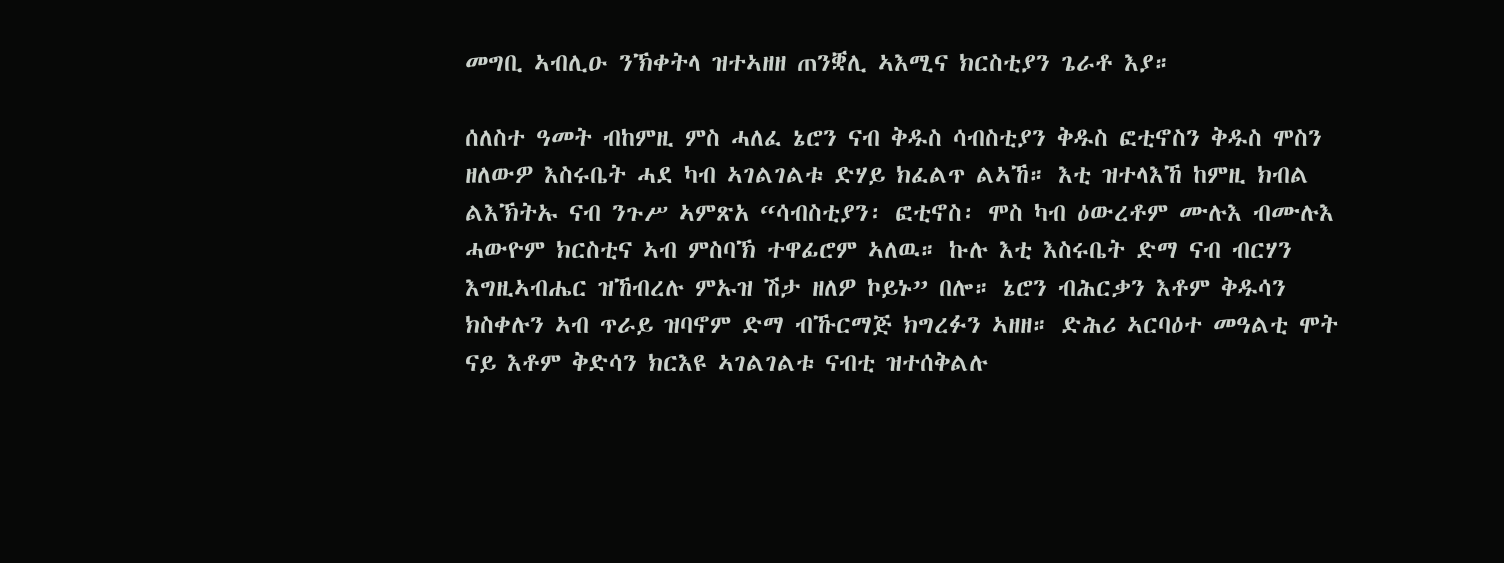መግቢ ኣብሊዑ ንኽቀትላ ዝተኣዘዘ ጠንቛሊ ኣእሚና ክርስቲያን ጌራቶ እያ።

ሰለስተ ዓመት ብከምዚ ምስ ሓለፈ ኔሮን ናብ ቅዱስ ሳብስቲያን ቅዱስ ፎቲኖስን ቅዱስ ሞስን ዘለውዎ እስሩቤት ሓደ ካብ ኣገልገልቱ ድሃይ ክፈልጥ ልኣኸ። እቲ ዝተላእኸ ከምዚ ክብል ልእኽትኡ ናብ ንጉሥ ኣምጽአ “ሳብስቲያን፡ ፎቲኖስ፡ ሞስ ካብ ዕውረቶም ሙሉእ ብሙሉእ ሓውዮም ክርስቲና ኣብ ምስባኽ ተዋፊሮም ኣለዉ። ኩሉ እቲ እስሩቤት ድማ ናብ ብርሃን እግዚኣብሔር ዝኸብረሉ ምኡዝ ሽታ ዘለዎ ኮይኑ” በሎ። ኔሮን ብሕርቃን እቶም ቅዱሳን ክስቀሉን ኣብ ጥራይ ዝባኖም ድማ ብኹርማጅ ክግረፉን ኣዘዘ። ድሕሪ ኣርባዕተ መዓልቲ ሞት ናይ እቶም ቅድሳን ክርእዩ ኣገልገልቱ ናብቲ ዝተሰቅልሉ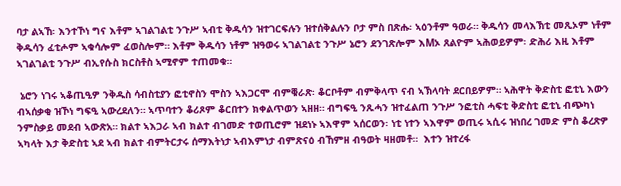ባታ ልኣኸ፡ እንተኾነ ግና እቶም ኣገልገልቲ ንጉሥ ኣብቲ ቅዱሳን ዝተገርፍሉን ዝተሰቅልሉን ቦታ ምስ በጽሑ፡ ኣዕንቶም ዓወራ። ቅዱሳን መላእኽቲ መጺኦም ነቶም ቅዱሳን ፈቲሖም ኣቁሳሎም ፈወስሎም። እቶም ቅዱሳን ነቶም ዝዓወሩ ኣገልገልቲ ንጉሥ ኔሮን ደንገጽሎም እMኦ ጸልዮም ኣሕወይዎም፡ ድሕሪ እዚ እቶም ኣገልገልቲ ንጉሥ ብኢየሱስ ክርስቶስ ኣሚኖም ተጠመቁ።

 ኔሮን ነገሩ ኣቆጢዒዎ ንቅዱስ ሳብስቲያን ፎቲኖስን ሞስን ኣእጋርሞ ብምቑራጽ፡ ቆርቦቶም ብምቅላጥ ናብ ኣኽላባት ደርበይዎም። ኣሕዋት ቅድስቲ ፎቲኒ እውን ብኣሰቃቂ ዝኾነ ግፍዒ ኣውረደለን። ኣጥባተን ቆሪጾም ቆርበተን ክቀልጥወን ኣዘዘ። ብግፍዒ ንጹሓን ዝተፈልጠ ንጉሥ ንፎቲስ ሓፍቲ ቅድስቲ ፎቲኒ ብጭካነ ንምስቃይ መደብ ኣውጽአ። ክልተ ኣእጋራ ኣብ ክልተ ብገመድ ተወጢሮም ዝደነኑ ኣእዋም ኣሰርወን፡ ነቲ ነተን ኣእዋም ወጢሩ ኣሲሩ ዝነበረ ገመድ ምስ ቆረጽዎ  ኣካላት እታ ቅድስቲ ኣደ ኣብ ክልተ ብምትርታሩ ሰማእትነታ ኣብእምነታ ብምጽናዕ ብኸምዘ ብዓወት ዛዘመቶ።  እተን ዝተረፋ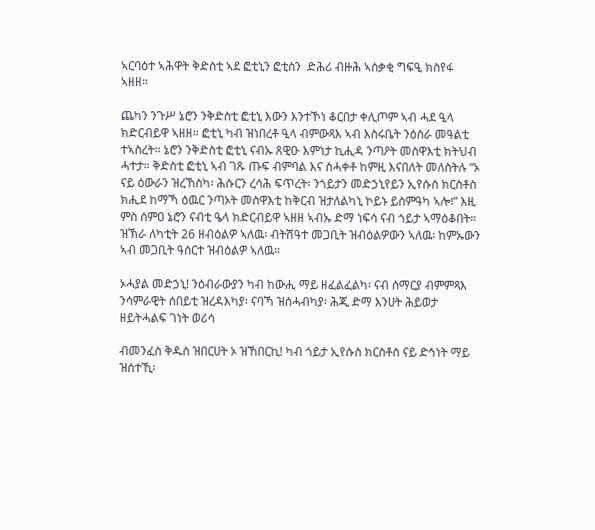ኣርባዕተ ኣሕዋት ቅድስቲ ኣደ ፎቲኒን ፎቲስን  ድሕሪ ብዙሕ ኣሰቃቂ ግፍዒ ክስየፋ ኣዘዘ።

ጨካን ንጉሥ ኔሮን ንቅድስቲ ፎቲኒ እውን እንተኾነ ቆርበታ ቀሊጦም ኣብ ሓደ ዒላ ክድርብይዋ ኣዘዘ። ፎቲኒ ካብ ዝነበረቶ ዒላ ብምውጻእ ኣብ እስሩቤት ንዕስራ መዓልቲ ተኣስረት። ኔሮን ንቅድስቲ ፎቲኒ ናብኡ ጸዊዑ እምነታ ኪሒዳ ንጣዖት መስዋእቲ ክትህብ ሓተታ። ቅድስቲ ፎቲኒ ኣብ ገጹ ጡፍ ብምባል እና ስሓቀቶ ከምዚ እናበለት መለስትሉ “ኦ ናይ ዕውራን ዝረኸስካ፡ ሕሱርን ረሳሕ ፍጥረት፡ ንጎይታን መድኃኒየይን ኢየሱስ ክርስቶስ ክሒደ ከማኻ ዕዉር ንጣኦት መስዋእቲ ከቅርብ ዝታለልካኒ ኮይኑ ይስምዓካ ኣሎ፧” እዚ ምስ ሰምዐ ኔሮን ናብቲ ዔላ ክድርብይዋ ኣዘዘ ኣብኡ ድማ ነፍሳ ናብ ጎይታ ኣማዕቆበት። ዝኽራ ለካቲት 26 ዘብዕልዎ ኣለዉ፡ ብትሽዓተ መጋቢት ዝብዕልዎውን ኣለዉ፡ ከምኡውን ኣብ መጋቢት ዓሰርተ ዝብዕልዎ ኣለዉ።

ኦሓያል መድኃኒ! ንዕብራውያን ካብ ከውሒ ማይ ዘፈልፈልካ፡ ናብ ሰማርያ ብምምጻእ ንሳምራዊት ሰበይቲ ዝረዳእካያ፡ ናባኻ ዝሰሓብካያ፡ ሕጂ ድማ እንሀት ሕይወታ ዘይትሓልፍ ገነት ወሪሳ

ብመንፈስ ቅዱስ ዝበርሀት ኦ ዝኸበርኪ! ካብ ጎይታ ኢየሱስ ክርስቶስ ናይ ድኅነት ማይ ዝሰተኺ፡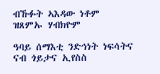ብኹፉት ኣእዳው ነቶም ዝጸምኡ ሃብክዮም

ዓባይ ሰማእቲ ንድኅነት ነፍሳትና ናብ ጎይታና ኢየስስ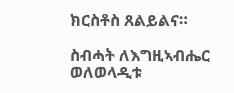ክርስቶስ ጸልይልና።

ስብሓት ለእግዚኣብሔር ወለወላዲቱ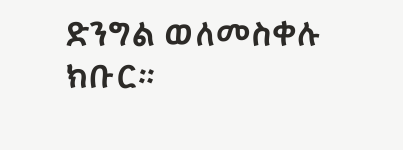ድንግል ወለመስቀሉ ክቡር።